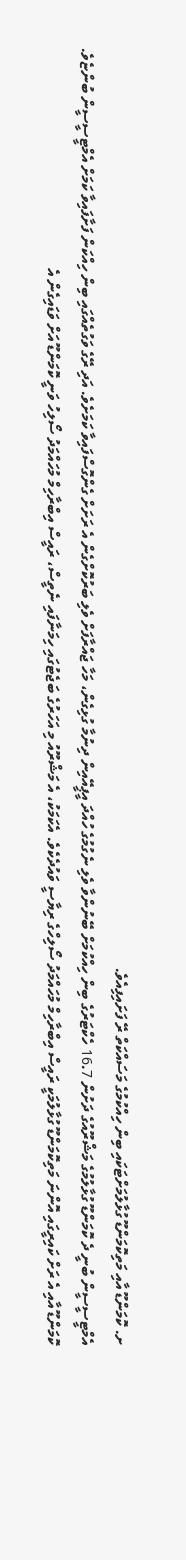ށ. ކޮމަންޑޫ އާއި މަތިކޮމަންޑޫ ގުޅާލުމަށްޓަކައި ބިން ހިއްކުމުގެ މަސައްކަތް ރޭ ފަށައިފިއެވެ.
އެމްޓީސީސީން ބުނީ ދެ ކޮމަންޑޫ ގުޅާލުމުގެ މަޝްރޫއުގެ ދަށުން 16.7 ހެކްޓަރުގެ ބިން ހިއްކުމަށް ބޭނުންވާ ވެލި ނެގުމުގެ ހުއްދަ އީޕީއޭއިން ދިނުމާ ގުޅިގެން، މަހާ ޖައްރާފަށް ވެލި ބަރުކޮށްގެން އެ ރަށަށް ގެންގޮސްފައިވާ ކަމަށެވެ. އަދި ރޭގެ ވަގުތެއްގައި ބިން ހިއްކަން ފަށާފައިވާ ކަމަށް އެމްޓީސީސީން ބުންޏެވެ.
ކޮމަންޑޫ އާއި އެ ރަށް ކައިރީގައި އޮންނަ މަތިކޮމަންޑޫ ގުޅާލުމަކީ ރައީސް އިބްރާހިމް މުހައްމަދު ސޯލިހްގެ ރިޔާސީ ވައުދެކެވެ. އެކަމަކު، އެ މަޝްރޫއު މި އަހަރުގެ ބަޖެޓުގައި ހިމަނާފައި ނެތީސް، ރައީސް އިބްރާހިމް މުހައްމަދު ސޯލިހު ވަނީ ކޮމަންޑޫ އަށް ވަޑައިގެން އެ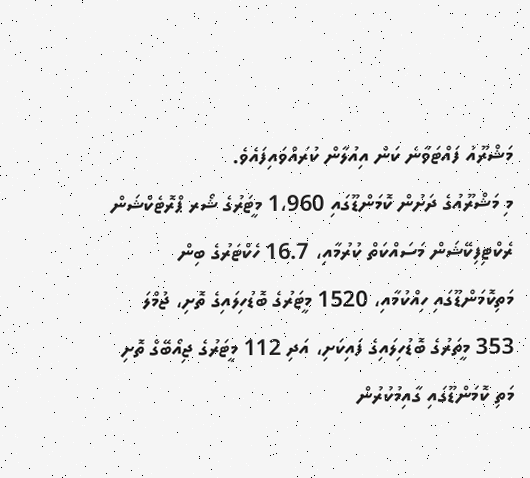މަޝްރޫއު ފައްޓަވާނެ ކަން އިއުލާން ކުރައްވައިފައެވެ.
މި މަޝްރޫއުގެ ދަށުން ކޮމަންޑޫގައި 1،960 މީޓަރުގެ ޝޯރ ޕްރޮޓެކްޝަން ރެކްޓިފިކޭޝަން މަސައްކަތް ކުރުމާއި، 16.7 ހެކްޓަރުގެ ބިން މަތިކޮމަންޑޫގައި ހިއްކުމާއި، 1520 މީޓަރުގެ ބޮޑުހިލައިގެ ތޮށި، ޖުމްލަ 353 މީތަރުގެ ބޮޑުހިލައިގެ ފައިކަށި، އަދި 112 މީޓަރުގެ ޖިއޯބޭގް ތޮށި މަތި ކޮމަންޑޫގައި ގާއިމުކުރުން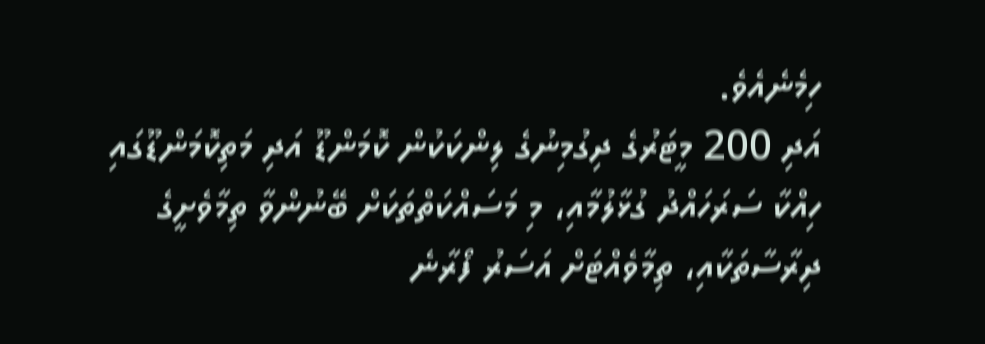ހިމެނެއެވެ.
އަދި 200 މީޓަރުގެ ދިގުމިނުގެ ލިންކަކުން ކޮމަންޑޫ އަދި މަތިކޮމަންޑޫގައި ހިއްކާ ސަރަހައްދު ގުޅާލުމާއި، މި މަސައްކަތްތަކަށް ބޭނުންވާ ތިމާވެށީގެ ދިރާސާތަކާއި، ތިމާވެއްޓަށް އަސަރު ފޯރާނެ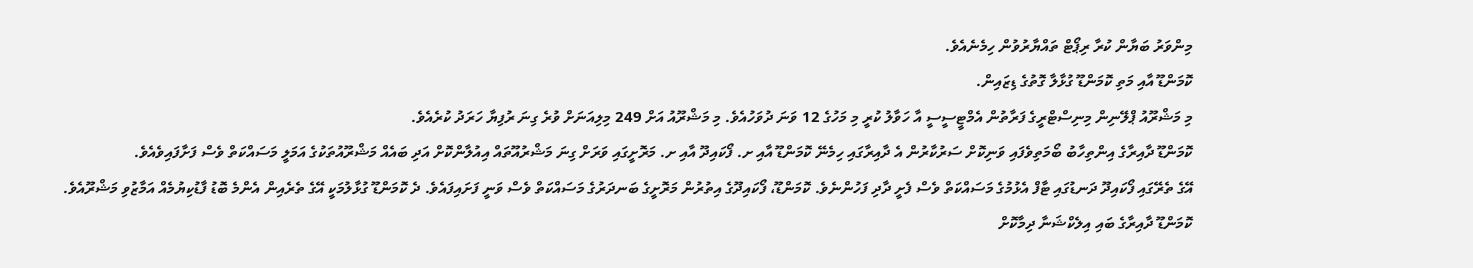މިންވަރު ބަޔާން ކުރާ ރިޕޯޓް ތައްޔާރުވުން ހިމެނެއެވެ.
ކޮމަންޑޫ އާއި މަތި ކޮމަންޑޫ ގުޅާލާ ގޮތުގެ ޑިޒައިން.
މި މަޝްރޫއު ޕްލޭނިން މިނިސްޓްރީގެ ފަރާތުން އެމްޓީސީސީ އާ ހަވާލު ކުރީ މި މަހުގެ 12 ވަނަ ދުވަހުއެވެ. މި މަޝްރޫއު އަށް 249 މިލިއަނަށް ވުރެ ގިނަ ރުފިޔާ ހަރަދު ކުރެއެވެ.
ކޮމަންޑޫ ދާއިރާގެ އިންތިހާބު ބޯމަތިވެފައި ވަނިކޮށް ސަރުކާރުން އެ ދާއިރާގައި ހިމެނޭ ކޮމަންޑޫ އާއި ށ. ފޯކައިދޫ އާއި ށ. މަރޮށީގައި ވަރަށް ގިނަ މަޝްރުއޫތައް އިއުލާންކޮށް އަދި ބައެއް މަޝްރޫއުތަކުގެ އަމަލީ މަސައްކަތް ވެސް ފަށާފައިވެއެވެ.
އޭގެ ތެރޭގައި ފޯކައިދޫ ދަނޑުގައި ޓާފް އެޅުމުގެ މަސައްކަތް ވެސް ފެށީ ދާދި ފަހުންނެވެ. ކޮމަންޑޫ، ފޯކައިދޫގެ އިތުރުން މަރޮށީގެ ބަނދަރުގެ މަސައްކަތް ވެސް ވަނީ ފަށައިފައެވެ. ދެ ކޮމަންޑޫ ގުޅާލުމަކީ އޭގެ ތެރެއިން އެންމެ ބޮޑު ފާޑުކިޔުމެއް އަމާޒުވި މަޝްރޫއެވެ.
ކޮމަންޑޫ ދާއިރާގެ ބައި އިލެކްޝަނާ ދިމާކޮށް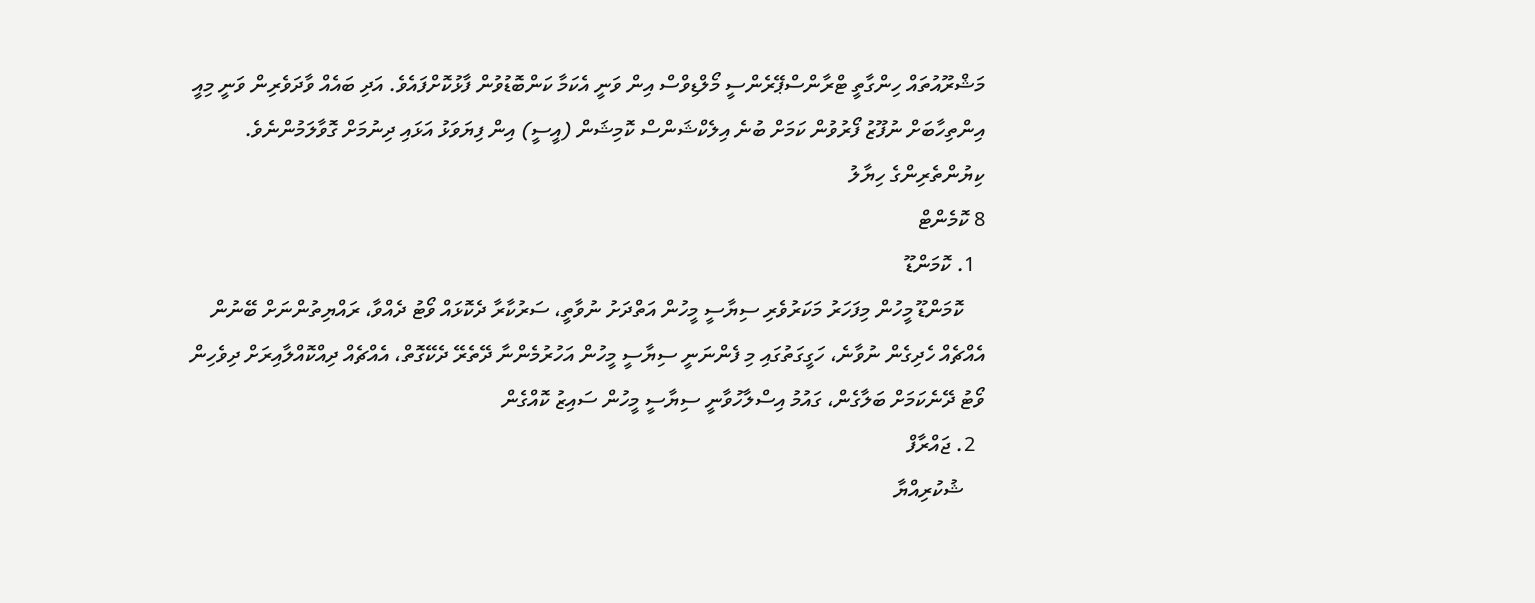މަޝްރޫއުތައް ހިންގާތީ ޓްރާންސްޕޭރެންސީ މޯލްޑިވްސް އިން ވަނީ އެކަމާ ކަންބޮޑުވުން ފާޅުކޮށްފައެވެ. އަދި ބައެއް ވާދަވެރިން ވަނީ މިއީ އިންތިހާބަށް ނުފޫޒު ފޯރުވުން ކަމަށް ބުނެ އިލެކްޝަންސް ކޮމިޝަން (އީސީ) އިން ފިޔަވަޅު އަޅައި ދިނުމަށް ގޮވާލަމުންނެވެ.
ކިޔުންތެރިންގެ ހިޔާލު
8 ކޮމެންޓް
  1. ކޮމަންޑޫ
    ކޮމަންޑޫ މީހުން މިފަހަރު މަކަރުވެރި ސިޔާސީ މީހުން އަތްދަށު ނުވާތީ، ސަރުކާރާ ދެކޮޅައް ވޯޓު ދެއްވާ، ރައްޔިތުންނަށް ބޭނުން އެއްޗެއް ހެދިގެން ނުވާނެ، ހަގީގަތުގައި މި ފެންނަނީ ސިޔާސީ މީހުން އަހުރުމެންނާ ދޭތެރޭ ދެކޭގޮތް، އެއްޗެއް ދިއްކޮއްލާއިރަށް ދިވެހިން ވޯޓު ދޭނެކަމަށް ބަލާގެން، ގައުމު އިސްލާހުވާނީ ސިޔާސީ މީހުން ސައިޒު ކޮއްގެން
  2. ޖައްރާފް
    ޝުކުރިއްޔާ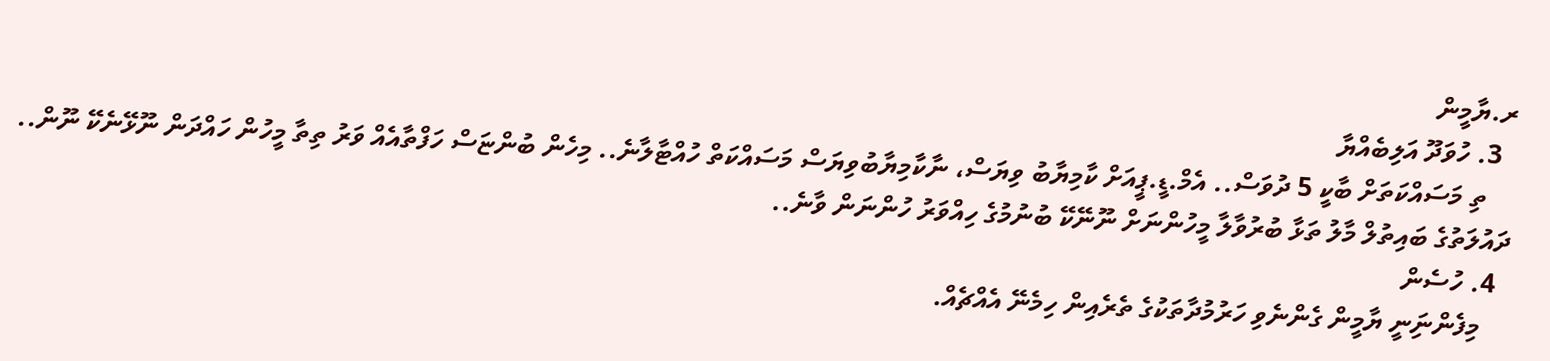ރ.ޔާމީން
  3. ހުވަދޫ އަލިބެއްޔާ
    ތި މަސައްކަތަށް ބާކީ 5 ދުވަސް.. އެމް.ޑީ.ޕީއަށް ކާމިޔާބު ވިޔަސް، ނާކާމިޔާބުވިޔަސް މަސައްކަތް ހުއްޓާލާނެ.. މިހެން ބުންޏަސް ހަފްތާއެއް ވަރު ތިތާ މީހުން ހައްދަން ނޫޅޭނެކޭ ނޫން.. ދައުލަތުގެ ބައިތުލް މާލު ތަޅާ ބުރުވާލާ މީހުންނަށް ނޫނޭކޭ ބުނުމުގެ ހިއްވަރު ހުންނަން ވާނެ..
  4. ހުސެން
    މިފެންނަިނީ ޔާމީން ގެންނެވި ހަރުމުދާތަކުގެ ތެރެއިން ހިމެނޭ އެއްޗެއް.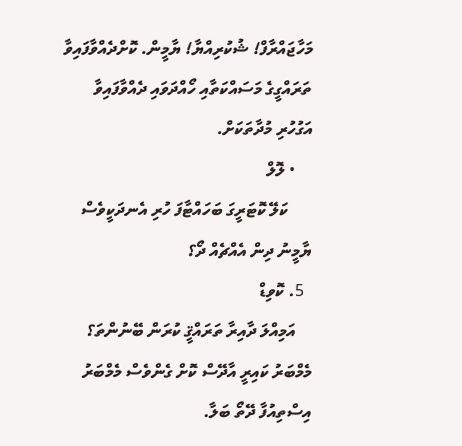މަހާޖައްރާފް! ޝުކުރިއްޔާ! ޔާމީން. ކޮށްދެއްވާފައިވާ ތަރައްގީގެ މަސައްކަތާއި ހޯއްދަވައި ދެއްވާފައިވާ އަގުހުރި މުދާތަކަށް.
    • ލޮލް
      ކަލޭ ކޮޓަރީގަ ބަހައްޓާފަ ހުރި އެނދަކީވެސް ޔާމީނު ދިން އެއްޗެއް ދޯ؟
  5. ކޮވިޑް
    އަމިއްލަ ދާއިރާ ތަރައްޤީ ކުރަން ބޭނުންތަ؟ މެމްބަރު ކައިރީ އާދޭސް ކޮށް ގެންވެސް މެމްބަރު އިސްތިއުފާ ދޭތޯ ބަލާ.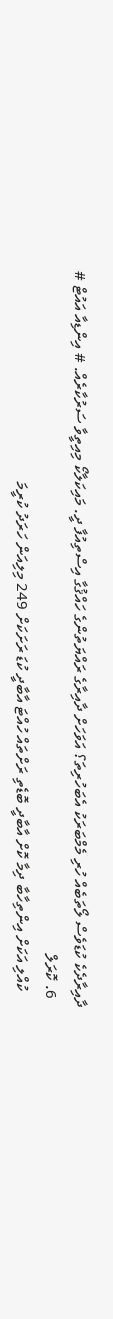ދާއިރާދެކެ ކުޑަވެސް ލޯތަބެއް ހުރި މެމްބަރަކު އެބަހުރިތަ؟ އަވަހަށް ދާއިރާގެ ރައްޔަތުންގެ ހައްޤުގާ އިސްތިއުފާ ދީ. މައިކަލާކޯ މިއިތީވާ ސަރުކާރެއް. # އިންޑިއާ އައުޓް #
  6. ކޮރަލް
    ކުއްލި އަކަށް އިންތިހާބާ ދިމާ ކޮށް އާބާދީ ބޮޑެތި ރަށްތައް ހުއްޓަ އާބާދީ ކުޑަ ރަށަކަށް 249 މިލިއަން ހަރަދު ކުރީމަ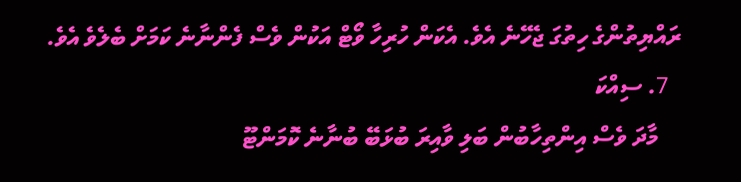ރައްޔިތުންގެ ހިތުގަ ޖެހޭނެ އެވެ. އެކަން ހުރިހާ ވޯޓް އަކުން ވެސް ފެންނާނެ ކަމަށް ބެލެވެ އެވެ.
  7. ސިއްކަ
    މާދަ ވެސް އިންތިހާބުން ބަލި ވާއިރަ ބުޅަބޭ ބުނާނެ ކޮމަންޓޫ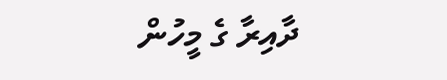ދާއިރާ ގެ މީހުން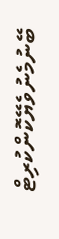ބޭނުމެނުވެޔޭކޮންކުރިޓް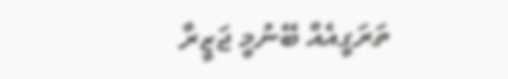ތަރަގީއެއް ބޭނުމީ ޖަޒީރާ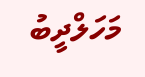މަހަލްދީބު